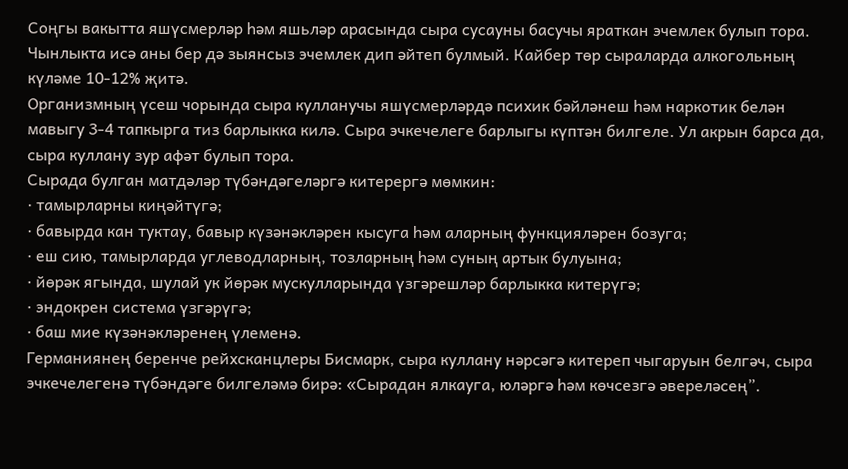Соңгы вакытта яшүсмерләр һәм яшьләр арасында сыра сусауны басучы яраткан эчемлек булып тора. Чынлыкта исә аны бер дә зыянсыз эчемлек дип әйтеп булмый. Кайбер төр сыраларда алкогольның күләме 10-12% җитә.
Организмның үсеш чорында сыра кулланучы яшүсмерләрдә психик бәйләнеш һәм наркотик белән мавыгу 3-4 тапкырга тиз барлыкка килә. Сыра эчкечелеге барлыгы күптән билгеле. Ул акрын барса да, сыра куллану зур афәт булып тора.
Сырада булган матдәләр түбәндәгеләргә китерергә мөмкин:
· тамырларны киңәйтүгә;
· бавырда кан туктау, бавыр күзәнәкләрен кысуга һәм аларның функцияләрен бозуга;
· еш сию, тамырларда углеводларның, тозларның һәм суның артык булуына;
· йөрәк ягында, шулай ук йөрәк мускулларында үзгәрешләр барлыкка китерүгә;
· эндокрен система үзгәрүгә;
· баш мие күзәнәкләренең үлеменә.
Германиянең беренче рейхсканцлеры Бисмарк, сыра куллану нәрсәгә китереп чыгаруын белгәч, сыра эчкечелегенә түбәндәге билгеләмә бирә: «Сырадан ялкауга, юләргә һәм көчсезгә әвереләсең”.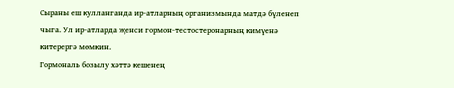Сыраны еш кулланганда ир-атларның организмында матдә бүленеп чыга. Ул ир-атларда җенси гормон-тестостеронарның кимүенә китерергә мөмкин.
Гормональ бозылу хәттә кешенең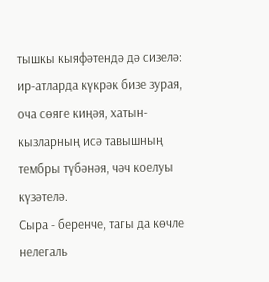тышкы кыяфәтендә дә сизелә: ир-атларда күкрәк бизе зурая, оча сөяге киңәя, хатын-кызларның исә тавышның тембры түбәнәя, чәч коелуы күзәтелә.
Сыра - беренче, тагы да көчле нелегаль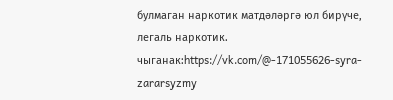булмаган наркотик матдәләргә юл бирүче, легаль наркотик.
чыганак:https://vk.com/@-171055626-syra-zararsyzmy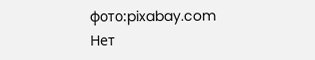фото:pixabay.com
Нет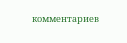комментариев